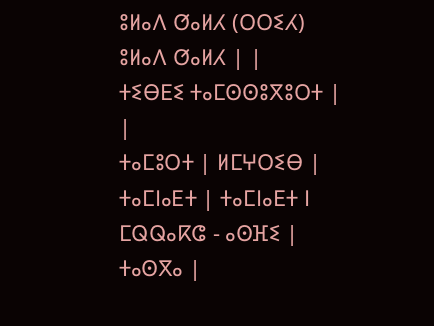ⵓⵍⴰⴷ ⵚⴰⵍⵃ (ⵔⵔⵉⵃ)
ⵓⵍⴰⴷ ⵚⴰⵍⵃ | |
ⵜⵉⴱⴹⵉ ⵜⴰⵎⵙⵙⵓⴳⵓⵔⵜ | |
ⵜⴰⵎⵓⵔⵜ | ⵍⵎⵖⵔⵉⴱ |
ⵜⴰⵎⵏⴰⴹⵜ | ⵜⴰⵎⵏⴰⴹⵜ ⵏ ⵎⵕⵕⴰⴽⵛ - ⴰⵙⴼⵉ |
ⵜⴰⵙⴳⴰ |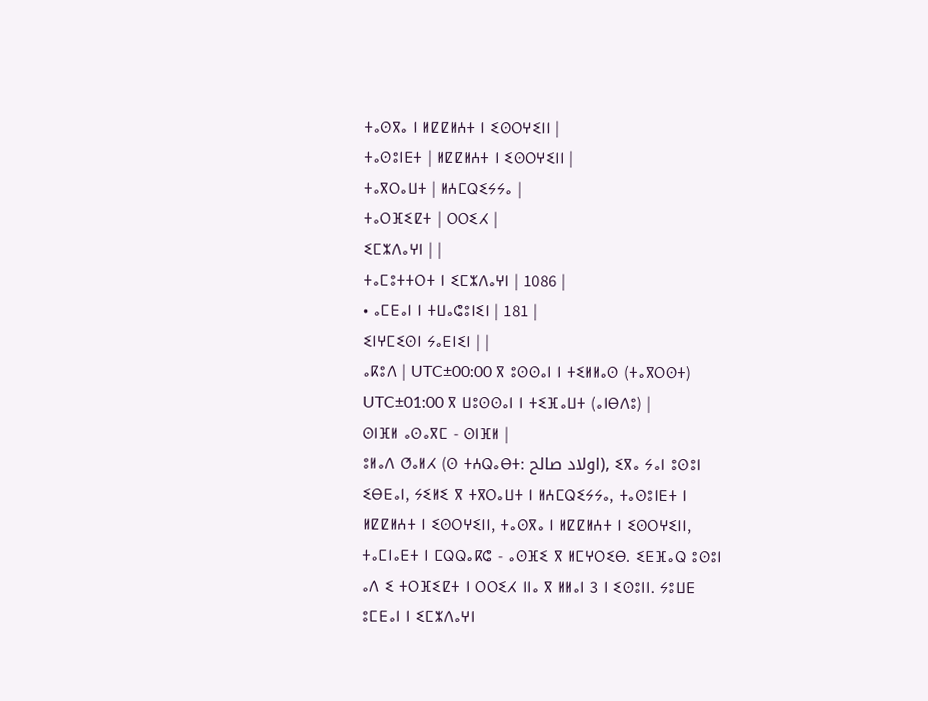ⵜⴰⵙⴳⴰ ⵏ ⵍⵇⵇⵍⵄⵜ ⵏ ⵉⵙⵔⵖⵉⵏⵏ |
ⵜⴰⵙⵓⵏⴹⵜ | ⵍⵇⵇⵍⵄⵜ ⵏ ⵉⵙⵔⵖⵉⵏⵏ |
ⵜⴰⴳⵔⴰⵡⵜ | ⵍⵄⵎⵕⵉⵢⵢⴰ |
ⵜⴰⵔⴼⵉⵇⵜ | ⵔⵔⵉⵃ |
ⵉⵎⵣⴷⴰⵖⵏ | |
ⵜⴰⵎⵓⵜⵜⵔⵜ ⵏ ⵉⵎⵣⴷⴰⵖⵏ | 1086 |
• ⴰⵎⴹⴰⵏ ⵏ ⵜⵡⴰⵛⵓⵏⵉⵏ | 181 |
ⵉⵏⵖⵎⵉⵙⵏ ⵢⴰⴹⵏⵉⵏ | |
ⴰⴽⵓⴷ | UTC±00:00 ⴳ ⵓⵙⵙⴰⵏ ⵏ ⵜⵉⵍⵍⴰⵙ (ⵜⴰⴳⵔⵙⵜ) UTC±01:00 ⴳ ⵡⵓⵙⵙⴰⵏ ⵏ ⵜⵉⴼⴰⵡⵜ (ⴰⵏⴱⴷⵓ) |
ⵙⵏⴼⵍ ⴰⵙⴰⴳⵎ - ⵙⵏⴼⵍ |
ⵓⵍⴰⴷ ⵚⴰⵍⵃ (ⵙ ⵜⵄⵕⴰⴱⵜ: اولاد صالح), ⵉⴳⴰ ⵢⴰⵏ ⵓⵙⵓⵏ ⵉⴱⴹⴰⵏ, ⵢⵉⵍⵉ ⴳ ⵜⴳⵔⴰⵡⵜ ⵏ ⵍⵄⵎⵕⵉⵢⵢⴰ, ⵜⴰⵙⵓⵏⴹⵜ ⵏ ⵍⵇⵇⵍⵄⵜ ⵏ ⵉⵙⵔⵖⵉⵏⵏ, ⵜⴰⵙⴳⴰ ⵏ ⵍⵇⵇⵍⵄⵜ ⵏ ⵉⵙⵔⵖⵉⵏⵏ, ⵜⴰⵎⵏⴰⴹⵜ ⵏ ⵎⵕⵕⴰⴽⵛ - ⴰⵙⴼⵉ ⴳ ⵍⵎⵖⵔⵉⴱ. ⵉⴹⴼⴰⵕ ⵓⵙⵓⵏ ⴰⴷ ⵉ ⵜⵔⴼⵉⵇⵜ ⵏ ⵔⵔⵉⵃ ⵏⵏⴰ ⴳ ⵍⵍⴰⵏ 3 ⵏ ⵉⵙⵓⵏⵏ. ⵢⵓⵡⴹ ⵓⵎⴹⴰⵏ ⵏ ⵉⵎⵣⴷⴰⵖⵏ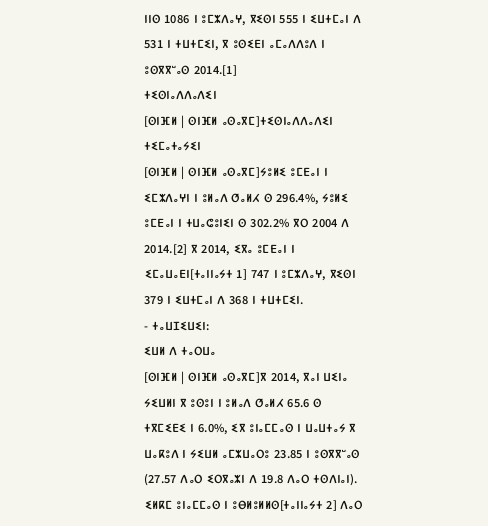ⵏⵏⵙ 1086 ⵏ ⵓⵎⵣⴷⴰⵖ, ⴳⵉⵙⵏ 555 ⵏ ⵉⵡⵜⵎⴰⵏ ⴷ 531 ⵏ ⵜⵡⵜⵎⵉⵏ, ⴳ ⵓⵙⵉⴹⵏ ⴰⵎⴰⴷⴷⵓⴷ ⵏ ⵓⵙⴳⴳⵯⴰⵙ 2014.[1]
ⵜⵉⵙⵏⴰⴷⴷⴰⴷⵉⵏ
[ⵙⵏⴼⵍ | ⵙⵏⴼⵍ ⴰⵙⴰⴳⵎ]ⵜⵉⵙⵏⴰⴷⴷⴰⴷⵉⵏ ⵜⵉⵎⴰⵜⴰⵢⵉⵏ
[ⵙⵏⴼⵍ | ⵙⵏⴼⵍ ⴰⵙⴰⴳⵎ]ⵢⵓⵍⵉ ⵓⵎⴹⴰⵏ ⵏ ⵉⵎⵣⴷⴰⵖⵏ ⵏ ⵓⵍⴰⴷ ⵚⴰⵍⵃ ⵙ 296.4%, ⵢⵓⵍⵉ ⵓⵎⴹⴰⵏ ⵏ ⵜⵡⴰⵛⵓⵏⵉⵏ ⵙ 302.2% ⴳⵔ 2004 ⴷ 2014.[2] ⴳ 2014, ⵉⴳⴰ ⵓⵎⴹⴰⵏ ⵏ ⵉⵎⴰⵡⴰⴹⵏ[ⵜⴰⵏⵏⴰⵢⵜ 1] 747 ⵏ ⵓⵎⵣⴷⴰⵖ, ⴳⵉⵙⵏ 379 ⵏ ⵉⵡⵜⵎⴰⵏ ⴷ 368 ⵏ ⵜⵡⵜⵎⵉⵏ.
- ⵜⴰⵡⵊⵉⵡⵉⵏ:
ⵉⵡⵍ ⴷ ⵜⴰⵔⵡⴰ
[ⵙⵏⴼⵍ | ⵙⵏⴼⵍ ⴰⵙⴰⴳⵎ]ⴳ 2014, ⴳⴰⵏ ⵡⵉⵏⴰ ⵢⵉⵡⵍⵏ ⴳ ⵓⵙⵓⵏ ⵏ ⵓⵍⴰⴷ ⵚⴰⵍⵃ 65.6 ⵙ ⵜⴳⵎⵉⴹⵉ ⵏ 6.0%, ⵉⴳ ⵓⵏⴰⵎⵎⴰⵙ ⵏ ⵡⴰⵡⵜⴰⵢ ⴳ ⵡⴰⴽⵓⴷ ⵏ ⵢⵉⵡⵍ ⴰⵎⵣⵡⴰⵔⵓ 23.85 ⵏ ⵓⵙⴳⴳⵯⴰⵙ (27.57 ⴷⴰⵔ ⵉⵔⴳⴰⵣⵏ ⴷ 19.8 ⴷⴰⵔ ⵜⵙⴷⵏⴰⵏ). ⵉⵍⴽⵎ ⵓⵏⴰⵎⵎⴰⵙ ⵏ ⵓⴱⵍⵓⵍⵍⵙ[ⵜⴰⵏⵏⴰⵢⵜ 2] ⴷⴰⵔ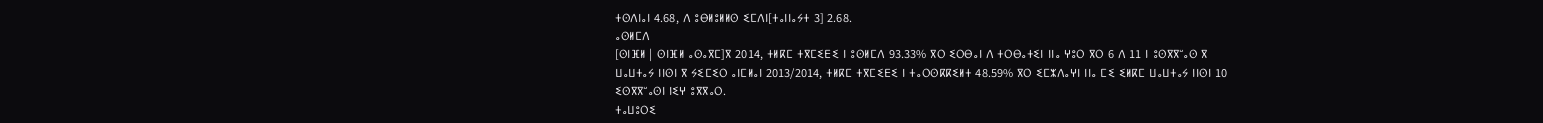ⵜⵙⴷⵏⴰⵏ 4.68, ⴷ ⵓⴱⵍⵓⵍⵍⵙ ⵉⵎⴷⵏ[ⵜⴰⵏⵏⴰⵢⵜ 3] 2.68.
ⴰⵙⵍⵎⴷ
[ⵙⵏⴼⵍ | ⵙⵏⴼⵍ ⴰⵙⴰⴳⵎ]ⴳ 2014, ⵜⵍⴽⵎ ⵜⴳⵎⵉⴹⵉ ⵏ ⵓⵙⵍⵎⴷ 93.33% ⴳⵔ ⵉⵔⴱⴰⵏ ⴷ ⵜⵔⴱⴰⵜⵉⵏ ⵏⵏⴰ ⵖⵓⵔ ⴳⵔ 6 ⴷ 11 ⵏ ⵓⵙⴳⴳⵯⴰⵙ ⴳ ⵡⴰⵡⵜⴰⵢ ⵏⵏⵙⵏ ⴳ ⵢⵉⵎⵉⵔ ⴰⵏⵎⵍⴰⵏ 2013/2014, ⵜⵍⴽⵎ ⵜⴳⵎⵉⴹⵉ ⵏ ⵜⴰⵔⵙⴽⴽⵉⵍⵜ 48.59% ⴳⵔ ⵉⵎⵣⴷⴰⵖⵏ ⵏⵏⴰ ⵎⵉ ⵉⵍⴽⵎ ⵡⴰⵡⵜⴰⵢ ⵏⵏⵙⵏ 10 ⵉⵙⴳⴳⵯⴰⵙⵏ ⵏⵉⵖ ⵓⴳⴳⴰⵔ.
ⵜⴰⵡⵓⵔⵉ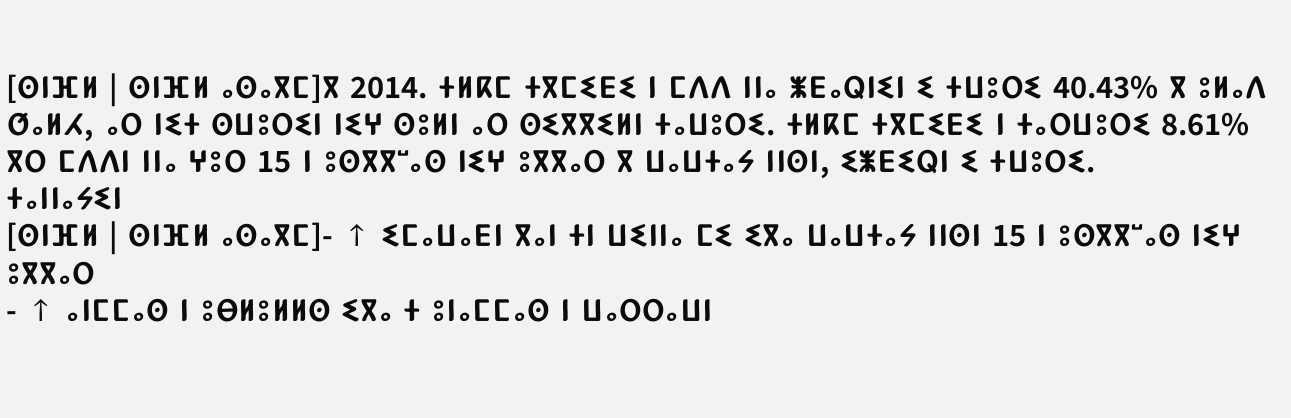[ⵙⵏⴼⵍ | ⵙⵏⴼⵍ ⴰⵙⴰⴳⵎ]ⴳ 2014. ⵜⵍⴽⵎ ⵜⴳⵎⵉⴹⵉ ⵏ ⵎⴷⴷ ⵏⵏⴰ ⵥⴹⴰⵕⵏⵉⵏ ⵉ ⵜⵡⵓⵔⵉ 40.43% ⴳ ⵓⵍⴰⴷ ⵚⴰⵍⵃ, ⴰⵔ ⵏⵉⵜ ⵙⵡⵓⵔⵉⵏ ⵏⵉⵖ ⵙⵓⵍⵏ ⴰⵔ ⵙⵉⴳⴳⵉⵍⵏ ⵜⴰⵡⵓⵔⵉ. ⵜⵍⴽⵎ ⵜⴳⵎⵉⴹⵉ ⵏ ⵜⴰⵔⵡⵓⵔⵉ 8.61% ⴳⵔ ⵎⴷⴷⵏ ⵏⵏⴰ ⵖⵓⵔ 15 ⵏ ⵓⵙⴳⴳⵯⴰⵙ ⵏⵉⵖ ⵓⴳⴳⴰⵔ ⴳ ⵡⴰⵡⵜⴰⵢ ⵏⵏⵙⵏ, ⵉⵥⴹⵉⵕⵏ ⵉ ⵜⵡⵓⵔⵉ.
ⵜⴰⵏⵏⴰⵢⵉⵏ
[ⵙⵏⴼⵍ | ⵙⵏⴼⵍ ⴰⵙⴰⴳⵎ]- ↑ ⵉⵎⴰⵡⴰⴹⵏ ⴳⴰⵏ ⵜⵏ ⵡⵉⵏⵏⴰ ⵎⵉ ⵉⴳⴰ ⵡⴰⵡⵜⴰⵢ ⵏⵏⵙⵏ 15 ⵏ ⵓⵙⴳⴳⵯⴰⵙ ⵏⵉⵖ ⵓⴳⴳⴰⵔ
- ↑ ⴰⵏⵎⵎⴰⵙ ⵏ ⵓⴱⵍⵓⵍⵍⵙ ⵉⴳⴰ ⵜ ⵓⵏⴰⵎⵎⴰⵙ ⵏ ⵡⴰⵔⵔⴰⵡⵏ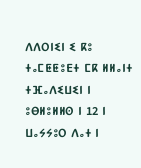ⴷⴷⵔⵏⵉⵏ ⵉ ⴽⵓ ⵜⴰⵎⵟⵟⵓⴹⵜ ⵎⴽ ⵍⵍⴰⵏⵜ ⵜⴼⴰⴷⵉⵡⵉⵏ ⵏ ⵓⴱⵍⵓⵍⵍⵙ ⵏ 12 ⵏ ⵡⴰⵢⵢⵓⵔ ⴷⴰⵜ ⵏ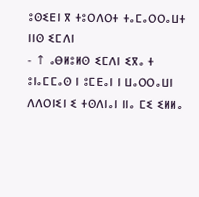ⵓⵙⵉⴹⵏ ⴳ ⵜⵓⵔⴷⵔⵜ ⵜⴰⵎⴰⵔⵔⴰⵡⵜ ⵏⵏⵙ ⵉⵎⴷⵏ
- ↑ ⴰⴱⵍⵓⵍⵙ ⵉⵎⴷⵏ ⵉⴳⴰ ⵜ ⵓⵏⴰⵎⵎⴰⵙ ⵏ ⵓⵎⴹⴰⵏ ⵏ ⵡⴰⵔⵔⴰⵡⵏ ⴷⴷⵔⵏⵉⵏ ⵉ ⵜⵙⴷⵏⴰⵏ ⵏⵏⴰ ⵎⵉ ⵉⵍⵍⴰ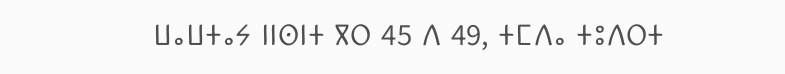ⵡⴰⵡⵜⴰⵢ ⵏⵏⵙⵏⵜ ⴳⵔ 45 ⴷ 49, ⵜⵎⴷⴰ ⵜⵓⴷⵔⵜ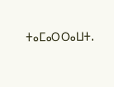ⵜⴰⵎⴰⵔⵔⴰⵡⵜ.